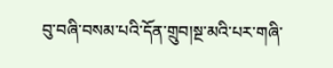བུ་བཞི་བསམ་པའི་དོན་གྲུབ།སྔ་མའི་པར་གཞི་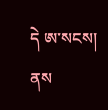དེ ཨ་སངས།  ནས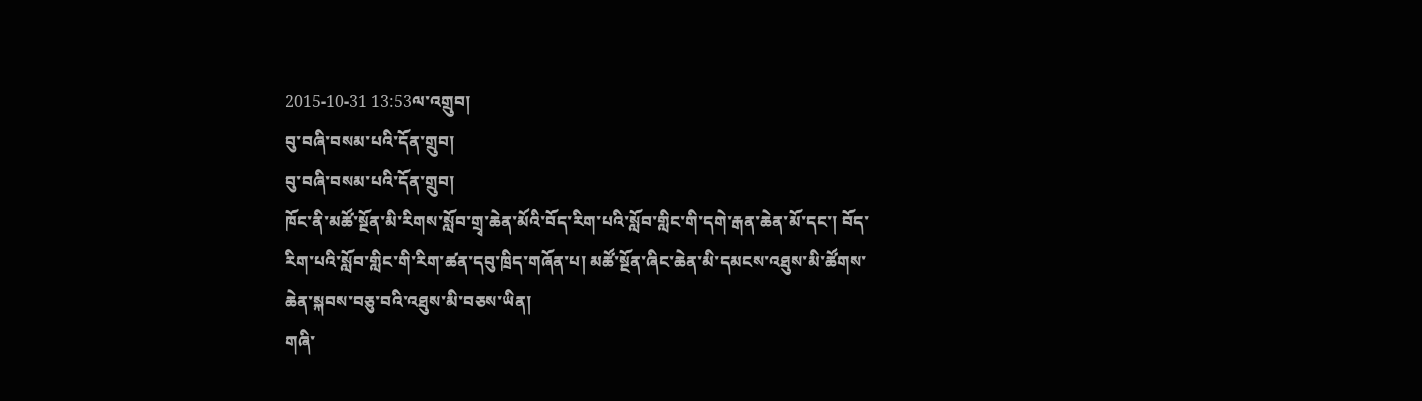2015-10-31 13:53ལ་འགྲུབ།
བུ་བཞི་བསམ་པའི་དོན་གྲུབ།
བུ་བཞི་བསམ་པའི་དོན་གྲུབ།
ཁོང་ནི་མཚོ་སྔོན་མི་རིགས་སློབ་གྲྭ་ཆེན་མོའི་བོད་རིག་པའི་སློབ་གླིང་གི་དགེ་རྒན་ཆེན་མོ་དང་། བོད་རིག་པའི་སློབ་གླིང་གི་རིག་ཚན་དབུ་ཁྲིད་གཞོན་པ། མཚོ་སྔོན་ཞིང་ཆེན་མི་དམངས་འཐུས་མི་ཚོགས་ཆེན་སྐབས་བཅུ་བའི་འཐུས་མི་བཅས་ཡིན།
གཞི་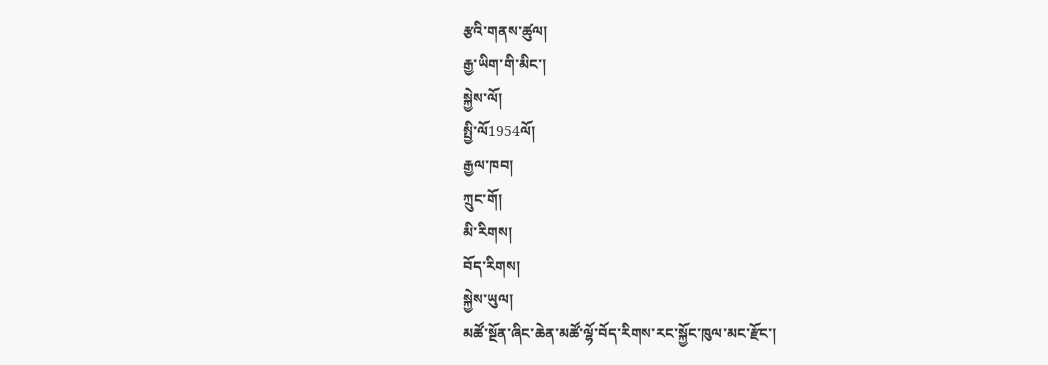རྩའི་གནས་ཚུལ།
རྒྱ་ཡིག་གི་མིང་།
སྐྱེས་ལོ།
སྤྱི་ལོ1954ལོ།
རྒྱལ་ཁབ།
ཀྲུང་གོ།
མི་རིགས།
བོད་རིགས།
སྐྱེས་ཡུལ།
མཚོ་སྔོན་ཞིང་ཆེན་མཚོ་ལྷོ་བོད་རིགས་རང་སྐྱོང་ཁུལ་མང་རྫོང་།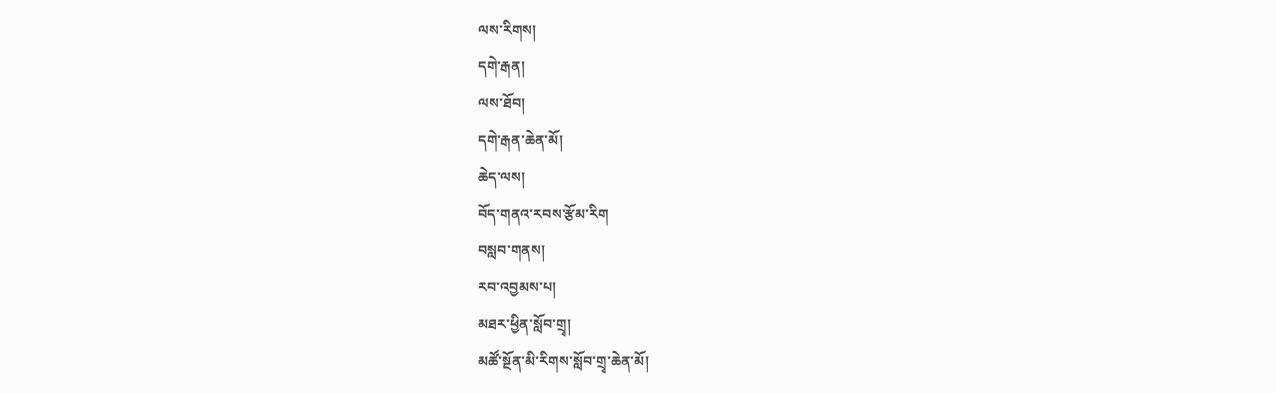ལས་རིགས།
དགེ་རྒན།
ལས་ཐོབ།
དགེ་རྒན་ཆེན་མོ།
ཆེད་ལས།
བོད་གནའ་རབས་རྩོམ་རིག
བསླབ་གནས།
རབ་འབྱམས་པ།
མཐར་ཕྱིན་སློབ་གྲྭ།
མཚོ་སྔོན་མི་རིགས་སློབ་གྲྭ་ཆེན་མོ།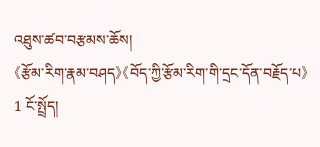འཐུས་ཚབ་བརྩམས་ཆོས།
《རྩོམ་རིག་རྣམ་བཤད》《བོད་ཀྱི་རྩོམ་རིག་གི་དྲང་དོན་བརྗོད་པ》
1 ངོ་སྤྲོད།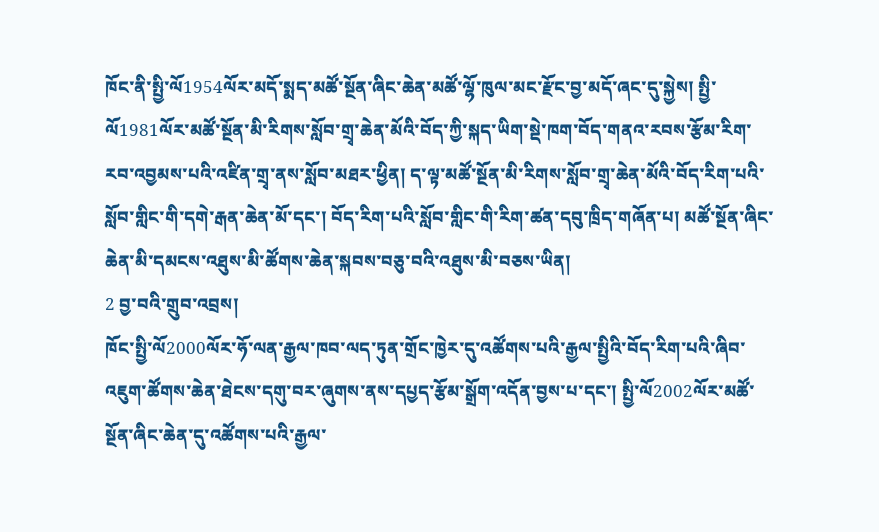ཁོང་ནི་སྤྱི་ལོ1954ལོར་མདོ་སྨད་མཚོ་སྔོན་ཞིང་ཆེན་མཚོ་ལྷོ་ཁུལ་མང་རྫོང་བྱ་མདོ་ཞང་དུ་སྐྱེས། སྤྱི་ལོ1981ལོར་མཚོ་སྔོན་མི་རིགས་སློབ་གྲྭ་ཆེན་མོའི་བོད་ཀྱི་སྐད་ཡིག་སྡེ་ཁག་བོད་གནའ་རབས་རྩོམ་རིག་རབ་འབྱམས་པའི་འཛིན་གྲྭ་ནས་སློབ་མཐར་ཕྱིན། ད་ལྟ་མཚོ་སྔོན་མི་རིགས་སློབ་གྲྭ་ཆེན་མོའི་བོད་རིག་པའི་སློབ་གླིང་གི་དགེ་རྒན་ཆེན་མོ་དང་། བོད་རིག་པའི་སློབ་གླིང་གི་རིག་ཚན་དབུ་ཁྲིད་གཞོན་པ། མཚོ་སྔོན་ཞིང་ཆེན་མི་དམངས་འཐུས་མི་ཚོགས་ཆེན་སྐབས་བཅུ་བའི་འཐུས་མི་བཅས་ཡིན།
2 བྱ་བའི་གྲུབ་འབྲས།
ཁོང་སྤྱི་ལོ2000ལོར་ཧོ་ལན་རྒྱལ་ཁབ་ལད་ཏུན་གྲོང་ཁྱེར་དུ་འཚོགས་པའི་རྒྱལ་སྤྱིའི་བོད་རིག་པའི་ཞིབ་འཇུག་ཚོགས་ཆེན་ཐེངས་དགུ་བར་ཞུགས་ནས་དཔྱད་རྩོམ་སྒྲོག་འདོན་བྱས་པ་དང་། སྤྱི་ལོ2002ལོར་མཚོ་སྔོན་ཞིང་ཆེན་དུ་འཚོགས་པའི་རྒྱལ་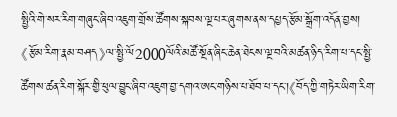སྤྱིའི་གེ་སར་རིག་གཞུང་ཞིབ་འཇུག་གྲོས་ཚོགས་སྐབས་ལྔ་པར་ཞུགས་ནས་དཔྱད་རྩོམ་སྒྲོག་འདོན་བྱས།《རྩོམ་རིག་རྣམ་བཤད》ལ་སྤྱི་ལོ2000ལོའི་མཚོ་སྔོན་ཞིང་ཆེན་ཐེངས་ལྔ་བའི་མཚན་ཉིད་རིག་པ་དང་སྤྱི་ཚོགས་ཚན་རིག་སྐོར་གྱི་ཕུལ་བྱུང་ཞིབ་འཇུག་བྱ་དགའ་ཨང་གཉིས་པ་ཐོབ་པ་དང་།《བོད་ཀྱི་གཏེར་ཡིག་རིག་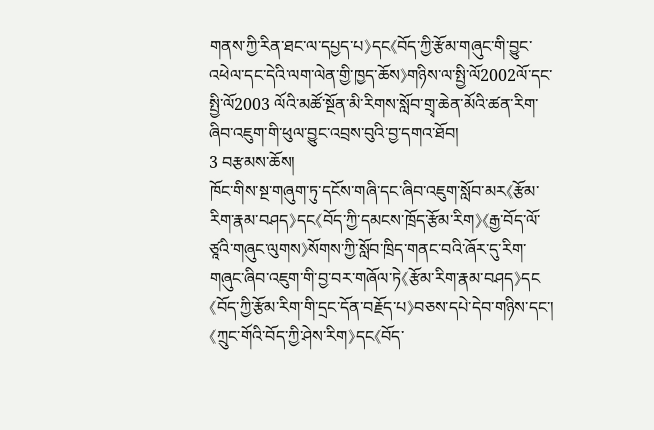གནས་ཀྱི་རིན་ཐང་ལ་དཔྱད་པ》དང《བོད་ཀྱི་རྩོམ་གཞུང་གི་བྱུང་འཕེལ་དང་དེའི་ལག་ལེན་གྱི་ཁྱད་ཆོས》གཉིས་ལ་སྤྱི་ལོ2002ལོ་དང་སྤྱི་ལོ2003 ལོའི་མཚོ་སྔོན་མི་རིགས་སློབ་གྲྭ་ཆེན་མོའི་ཚན་རིག་ཞིབ་འཇུག་གི་ཕུལ་བྱུང་འབྲས་བུའི་བྱ་དགའ་ཐོབ།
3 བརྩམས་ཆོས།
ཁོང་གིས་སྔ་གཞུག་ཏུ་དངོས་གཞི་དང་ཞིབ་འཇུག་སློབ་མར《རྩོམ་རིག་རྣམ་བཤད》དང《བོད་ཀྱི་དམངས་ཁྲོད་རྩོམ་རིག》《རྒྱ་བོད་ལོ་ཙཱའི་གཞུང་ལུགས》སོགས་ཀྱི་སློབ་ཁྲིད་གནང་བའི་ཞོར་དུ་རིག་གཞུང་ཞིབ་འཇུག་གི་བྱ་བར་གཞོལ་ཏེ《རྩོམ་རིག་རྣམ་བཤད》དང 《བོད་ཀྱི་རྩོམ་རིག་གི་དྲང་དོན་བརྗོད་པ》བཅས་དཔེ་དེབ་གཉིས་དང་།《ཀྲུང་གོའི་བོད་ཀྱི་ཤེས་རིག》དང《བོད་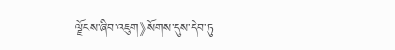ལྗོངས་ཞིབ་འཇུག》སོགས་དུས་དེབ་ཏུ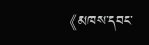《མཁས་དབང་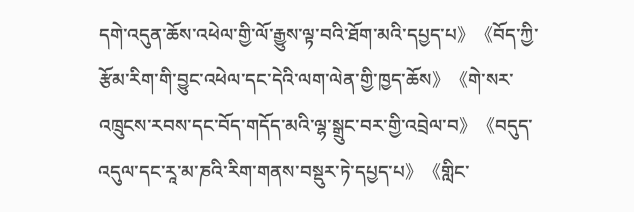དགེ་འདུན་ཆོས་འཕེལ་གྱི་ལོ་རྒྱུས་ལྟ་བའི་ཐོག་མའི་དཔྱད་པ》《བོད་ཀྱི་རྩོམ་རིག་གི་བྱུང་འཕེལ་དང་དེའི་ལག་ལེན་གྱི་ཁྱད་ཆོས》《གེ་སར་འཁྲུངས་རབས་དང་བོད་གདོད་མའི་ལྷ་སྒྲུང་བར་གྱི་འབྲེལ་བ》《བདུད་འདུལ་དང་རཱ་མ་ཎའི་རིག་གནས་བསྡུར་ཏེ་དཔྱད་པ》《གླིང་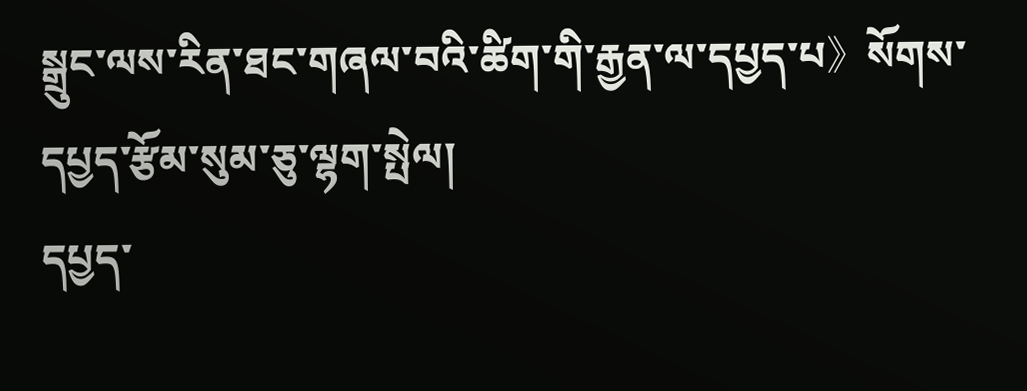སྒྲུང་ལས་རིན་ཐང་གཞལ་བའི་ཚིག་གི་རྒྱན་ལ་དཔྱད་པ》སོགས་དཔྱད་རྩོམ་སུམ་ཅུ་ལྷག་སྤེལ།
དཔྱད་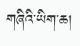གཞིའི་ཡིག་ཆ།